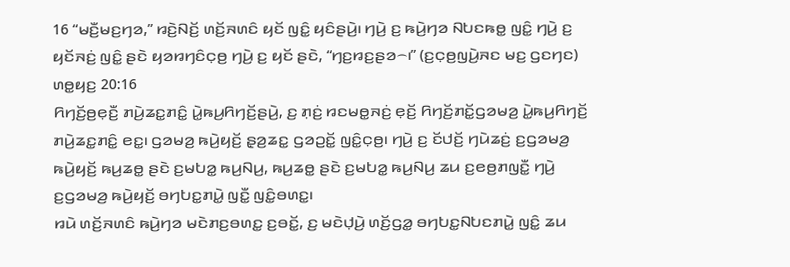16 “ꤗꤢꤪ꤬ꤗꤢ꤬ꤚꤤ,” ꤙꤢꤧ꤬ꤡꤢꤩ꤬ ꤛꤢꤩ꤬ꤏꤛꤢꤨ ꤟꤢꤩ ꤜꤢꤨ꤭ ꤟꤢꤨꤔꤣꤧ꤬꤯ ꤚꤣꤧ꤬ ꤢ꤬ ꤒꤣꤧ꤬ꤚꤤ ꤡꤝꤢꤒꤥ꤭ ꤜꤢꤨ꤭ ꤚꤣꤧ꤬ ꤢ꤬ ꤟꤢꤩꤏꤢꤦ꤬ ꤜꤢꤨ꤭ ꤔꤢꤧ ꤟꤤꤙꤚꤢꤨꤍ꤫ꤥ꤬ ꤚꤣꤧ꤬ ꤢ꤬ ꤟꤢꤩ ꤔꤢꤧ, “ꤚꤢ꤬ꤙꤢ꤬ꤔꤤ꤮꤯” (ꤢ꤬ꤍ꤫ꤥ꤬ꤜꤣꤧ꤬ꤏꤢ ꤗꤢ꤬ ꤞꤢꤚꤢ)
ꤛꤥ꤭ꤟꤢ꤬ 20:16
ꤖꤚꤢꤩ꤬ꤥ꤬ꤕ꤫ꤢꤪ꤬ ꤊꤣꤧ꤬ꤘꤢ꤭ꤊꤢꤨ꤭ ꤣꤧ꤭ꤒꤣ꤬ꤖꤚꤢꤩ꤬ꤔꤣꤧ꤬, ꤢ꤬ ꤊ꤫ꤢꤦ꤬ ꤙꤢꤗꤥ꤭ꤏꤢꤦ꤬ ꤕ꤫ꤢꤩ꤬ ꤖꤚꤢꤩ꤬ꤊꤢꤩ꤭ꤞꤤꤗꤤ꤬ ꤣꤧ꤭ꤒꤣ꤬ꤖꤚꤢꤩ꤬ ꤊꤣꤧ꤬ꤘꤢ꤭ꤊꤢꤨ꤭ ꤕꤢ꤭꤯ ꤞꤤꤗꤤ꤬ ꤒꤣꤧ꤬ꤟꤢꤩ꤬ ꤔ꤫ꤤ꤬ꤘꤢ꤭ ꤞꤤꤑꤢꤩ꤭ ꤜꤢꤨ꤭ꤍ꤫ꤥ꤬꤯ ꤚꤣꤧ꤬ ꤢ꤬ ꤢꤩꤓꤢꤩ꤬ ꤚꤣꤧꤘꤢꤦ꤬ ꤢ꤬ꤞꤤꤗꤤ꤬ ꤒꤣꤧ꤬ꤟꤢꤩ꤬ ꤒꤣ꤬ꤘꤥ꤭ ꤔꤢꤧ ꤢ꤬ꤗꤝꤤ꤭ ꤒꤣ꤬ꤡꤣ꤬, ꤒꤣ꤬ꤘꤥ꤭ ꤔꤢꤧ ꤢ꤬ꤗꤝꤤ꤭ ꤒꤣ꤬ꤡꤣ꤬ ꤘꤣ ꤢ꤬ꤕꤥ꤬ꤊꤜꤢꤪ꤭ ꤚꤣꤧ꤬ ꤢ꤬ꤞꤤꤗꤤ꤬ ꤒꤣꤧ꤬ꤟꤢꤩ꤬ ꤋꤚꤝꤢ꤭ꤊꤣꤧ꤭ ꤜꤢꤪ꤭ ꤜꤢꤨ꤭ꤋꤛꤢ꤭꤯
ꤙꤣꤧ ꤛꤢꤩ꤬ꤏꤛꤢꤨ ꤒꤣꤧ꤬ꤚꤤ ꤗꤢꤧꤊꤢ꤬ꤋꤛꤢ꤭ ꤢ꤬ꤋꤢꤩ꤭, ꤢ꤬ ꤗꤢꤧꤓ꤫ꤣꤧ꤬ ꤛꤢꤩ꤬ꤞꤤ꤭ ꤋꤚꤝꤢ꤭ꤡꤝꤢꤊꤣꤧ꤭ ꤜꤢꤨ꤭ ꤘꤣ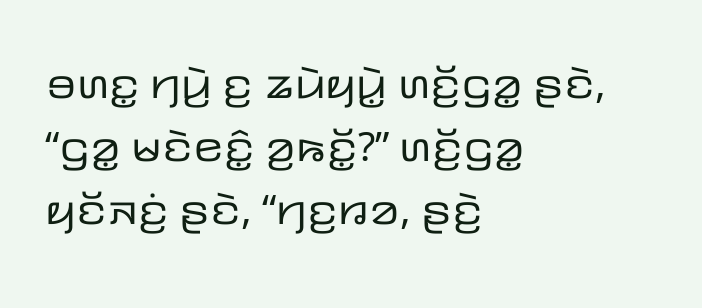ꤋꤛꤢ꤭ ꤚꤣꤧ꤬ ꤢ꤬ ꤘꤣꤧꤟꤣꤧ꤭ ꤛꤢꤩ꤬ꤞꤤ꤭ ꤔꤢꤧ, “ꤞꤤ꤭ ꤗꤢꤧꤕꤢꤨ꤭ ꤤ꤬ꤒꤢꤩ꤭?” ꤛꤢꤩ꤬ꤞꤤ꤭ ꤟꤢꤩꤏꤢꤦ꤬ ꤔꤢꤧ, “ꤚꤢ꤬ꤙꤤ, ꤔꤢꤧ꤬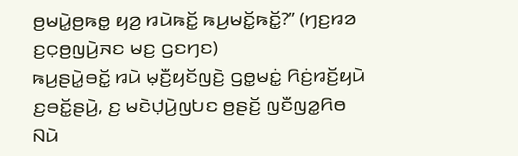ꤥ꤬ꤗꤣꤧ꤭ꤥ꤬ꤒꤥ꤭ ꤟꤤ꤬ ꤙꤣꤧꤒꤢꤩ꤭ ꤒꤣ꤬ꤗꤢꤩ꤭ꤒꤢꤩ꤭?” (ꤚꤢ꤬ꤙꤤ ꤢ꤬ꤍ꤫ꤥ꤬ꤜꤣꤧ꤬ꤏꤢ ꤗꤢ꤬ ꤞꤢꤚꤢ)
ꤒꤣ꤬ꤔꤣꤧ꤭ꤋꤢꤩ꤭ ꤙꤣꤧ ꤗ꤫ꤢꤪ꤬ꤟꤢꤩꤜꤢꤧ꤬ ꤞꤥ꤭ꤗꤢꤦ꤭ ꤖꤢꤦ꤬ꤙꤢꤩ꤬ꤟꤣꤧ ꤢ꤬ꤋꤢꤩ꤭ꤔꤣꤧ꤬, ꤢ꤬ ꤗꤢꤧꤓ꤫ꤣꤧ꤬ꤜꤝꤢ ꤥ꤬ꤔꤢꤩ꤬ ꤜꤢꤪꤜꤤ꤭ꤖꤥ ꤡꤣꤧ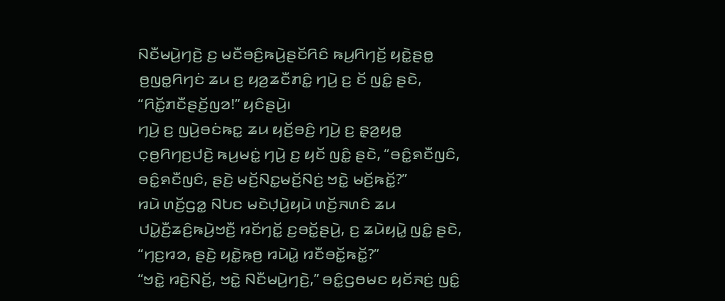ꤡꤢꤪꤗꤣꤧ꤬ꤚꤢꤧ꤬ ꤢ꤬ ꤗꤢꤪꤋꤢꤨ꤬ꤒꤣꤧ꤬ꤔꤢꤩꤖꤢꤨ ꤒꤣ꤬ꤖꤚꤢꤩ꤬ ꤟꤢꤧ꤭ꤔꤥ꤭ ꤥ꤬ꤜꤥ꤭ꤖꤚꤢꤦ ꤘꤣ ꤢ꤬ ꤟꤤ꤬ꤘꤢꤪꤊꤢꤨ꤭ ꤚꤣꤧ꤬ ꤢ꤬ ꤢꤩ ꤜꤢꤨ꤭ ꤔꤢꤧ, “ꤖꤢꤩ꤭ꤊꤢꤪꤔꤢꤩ꤬ꤜꤤ!” ꤟꤢꤨꤔꤣꤧ꤬꤯
ꤚꤣꤧ꤬ ꤢ꤬ ꤜꤣꤧ꤬ꤋꤢꤦꤒꤢ꤭ ꤘꤣ ꤟꤢꤩ꤬ꤋꤢꤨ꤬ ꤚꤣꤧ꤬ ꤢ꤬ ꤔ꤫ꤤ꤬ꤟꤥ꤭ ꤍ꤫ꤥ꤬ꤖꤚꤢ꤬ꤓꤢꤧ꤬ ꤒꤣ꤬ꤗꤢꤦ꤭ ꤚꤣꤧ꤬ ꤢ꤬ ꤟꤢꤩ ꤜꤢꤨ꤭ ꤔꤢꤧ, “ꤋꤢꤨ꤭ꤎꤢꤪꤜꤢꤨ, ꤋꤢꤨ꤭ꤎꤢꤪꤜꤢꤨ, ꤔꤢꤧ꤬ ꤗꤢꤩ꤬ꤡꤢ꤭ꤗꤢꤩ꤬ꤡꤢꤦ꤬ ꤠꤢꤧ꤭ ꤗꤢꤩ꤬ꤒꤢꤩ꤭?”
ꤙꤣꤧ ꤛꤢꤩ꤬ꤞꤤ꤭ ꤡꤝꤢ ꤗꤢꤧꤓ꤫ꤣꤧ꤬ꤟꤣꤧ ꤛꤢꤩ꤬ꤏꤛꤢꤨ ꤘꤣ ꤓꤣꤧ꤭ꤢꤪ꤬ꤘꤢꤨ꤬ꤒꤣꤧ꤬ꤠꤢꤪ꤬ ꤙꤢꤩꤚꤢꤩ꤭ ꤢ꤬ꤋꤢꤩ꤭ꤔꤣꤧ꤬, ꤢ꤬ ꤘꤣꤧꤟꤣꤧ꤭ ꤜꤢꤨ꤭ ꤔꤢꤧ, “ꤚꤢ꤬ꤙꤤ, ꤔꤢꤧ꤬ ꤟꤢꤧ꤭ꤒ꤫ꤥ꤬ ꤙꤣꤧꤣꤧ꤭ ꤙꤢꤪꤋꤢꤩ꤭ꤒꤢꤩ꤭?”
“ꤠꤢꤧ꤭ ꤙꤢꤧ꤬ꤡꤢꤩ꤬, ꤠꤢꤧ꤭ ꤡꤢꤪꤗꤣꤧ꤬ꤚꤢꤧ꤬,” ꤋꤢꤨ꤭ꤞꤥꤗꤢ ꤟꤢꤩꤏꤢꤦ꤬ ꤜꤢꤨ꤭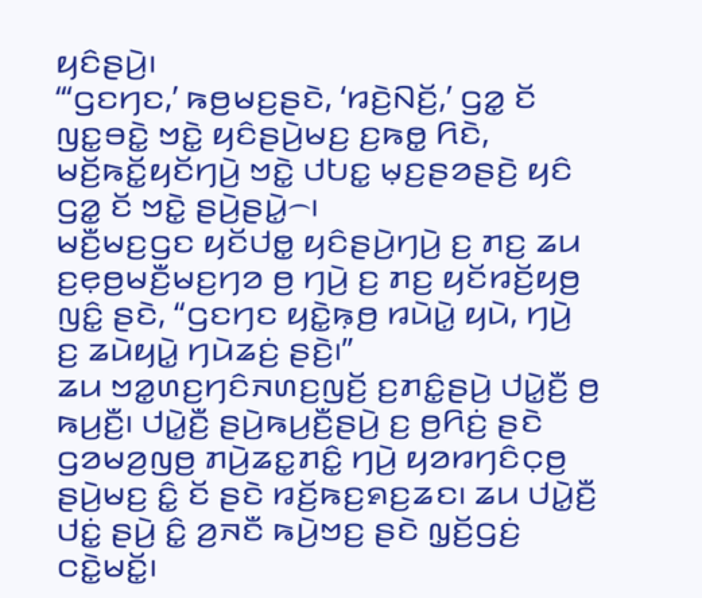ꤟꤢꤨꤔꤣꤧ꤬꤯
“‘ꤞꤢꤚꤢ,’ ꤒꤥ꤬ꤗꤢ꤬ꤔꤢꤧ, ‘ꤙꤢꤧ꤬ꤡꤢꤩ꤬,’ ꤞꤤ꤭ ꤢꤩ ꤜꤢ꤭ꤋꤢꤧ꤭ ꤠꤢꤧ꤭ ꤟꤢꤨꤔꤣꤧ꤬ꤗꤢ꤬ ꤢ꤬ꤒꤥ꤭ ꤖꤢꤧ, ꤗꤢꤩ꤬ꤒꤢꤩ꤭ꤟꤢꤩꤚꤣꤧ꤬ ꤠꤢꤧ꤭ ꤓꤝꤢ꤭ ꤗ꤫ꤢ꤬ꤔꤤꤔꤢꤧ꤬ ꤟꤢꤨ ꤞꤤ꤭ ꤢꤩ ꤠꤢꤧ꤭ ꤔꤣꤧ꤬ꤔꤣꤧ꤭꤮꤯
ꤗꤢꤪ꤬ꤗꤢ꤬ꤞꤢ ꤟꤢꤩꤓꤥ꤭ ꤟꤢꤨꤔꤣꤧ꤬ꤚꤣꤧ꤬ ꤢ꤬ ꤊꤢ꤬ ꤘꤣ ꤢ꤬ꤕ꤫ꤥ꤬ꤗꤢꤪ꤬ꤗꤢ꤬ꤚꤤ ꤥ꤬ ꤚꤣꤧ꤬ ꤢ꤬ ꤊꤢ꤬ ꤟꤢꤩꤙꤢꤩ꤬ꤟꤥ꤬ ꤜꤢꤨ꤭ ꤔꤢꤧ, “ꤞꤢꤚꤢ ꤟꤢꤧ꤭ꤒ꤫ꤥ꤬ ꤙꤣꤧꤣꤧ꤭ ꤟꤣꤧ, ꤚꤣꤧ꤬ ꤢ꤬ ꤘꤣꤧꤟꤣꤧ꤭ ꤚꤣꤧꤘꤢꤦ꤬ ꤔꤢꤧ꤬꤯”
ꤘꤣ ꤠꤤ꤭ꤛꤢ꤬ꤚꤢꤨꤏꤛꤢ꤬ꤜꤢꤩ꤬ ꤢ꤬ꤊꤢꤨ꤭ꤔꤣꤧ꤬ ꤓꤣꤧ꤭ꤢꤪ꤬ ꤥ꤬ ꤒꤣ꤬ꤢꤪ꤬꤯ ꤓꤣꤧ꤭ꤢꤪ꤬ ꤔꤣꤧ꤬ꤒꤣ꤬ꤢꤪ꤬ꤔꤣꤧ꤬ ꤢ꤬ ꤥ꤬ꤖꤢꤦ꤬ ꤔꤢꤧ ꤞꤤꤗꤤ꤬ꤜꤥ꤬ ꤊꤣꤧ꤬ꤘꤢ꤭ꤊꤢꤨ꤭ ꤚꤣꤧ꤬ ꤟꤤꤙꤚꤢꤨꤍ꤫ꤥ꤬ ꤔꤣꤧ꤬ꤗꤢ꤬ ꤢꤨ꤭ ꤢꤩ ꤔꤢꤧ ꤙꤢꤩ꤬ꤒꤢ꤬ꤎꤢ꤬ꤘꤢ꤯ ꤘꤣ ꤓꤣꤧ꤭ꤢꤪ꤬ ꤓꤢꤦ꤭ ꤔꤣꤧ꤬ ꤢꤨ꤭ ꤤ꤬ꤏꤢꤪ ꤒꤣꤧ꤬ꤠꤢ꤬ ꤔꤢꤧ ꤜ꤫ꤢꤩ꤬ꤞꤢꤦ꤬ ꤍꤢꤧ꤭ꤗꤢꤩ꤭꤯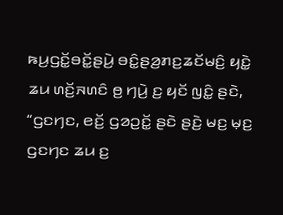ꤒꤣ꤬ꤞꤢꤩ꤭ꤋꤢꤩ꤭ꤔꤣꤧ꤬ ꤋꤢꤨ꤭ꤔꤤ꤬ꤊꤢ꤬ꤘꤢꤩꤗꤢꤨ꤬ ꤟꤢꤧ꤭ ꤘꤣ ꤛꤢꤩ꤬ꤏꤛꤢꤨ ꤥ꤬ ꤚꤣꤧ꤬ ꤢ꤬ ꤟꤢꤩ ꤜꤢꤨ꤭ ꤔꤢꤧ, “ꤞꤢꤚꤢ, ꤕꤢꤩ꤬ ꤞꤤꤑꤢꤩ꤭ ꤔꤢꤧ ꤔꤢꤧ꤬ ꤗꤢ꤬ ꤗ꤫ꤢ꤬ ꤞꤢꤚꤢ ꤘꤣ ꤢ꤬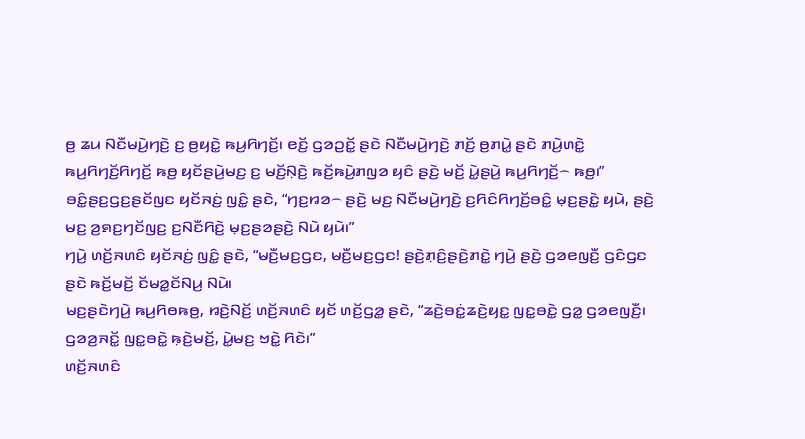ꤥ꤬ ꤘꤣ ꤡꤢꤪꤗꤣꤧ꤬ꤚꤢꤧ꤬ ꤢ꤬ ꤥ꤬ꤟꤢꤧ꤭ ꤒꤣ꤬ꤖꤚꤢꤩ꤬꤯ ꤕꤢꤩ꤬ ꤞꤤꤑꤢꤩ꤭ ꤔꤢꤧ ꤡꤢꤪꤗꤣꤧ꤬ꤚꤢꤧ꤬ ꤊꤢꤩ꤬ ꤥ꤬ꤊꤣꤧ꤭ ꤔꤢꤧ ꤊꤣꤧ꤬ꤛꤢꤧ꤭ ꤒꤣ꤬ꤖꤚꤢꤩ꤬ꤖꤚꤢꤩ꤬ ꤒꤥ꤬ ꤟꤢꤩꤔꤣꤧ꤬ꤗꤢ꤬ ꤢ꤬ ꤗꤢꤩ꤬ꤡ꤫ꤢꤧ꤬ ꤒꤢꤩ꤬ꤒꤣꤧ꤬ꤊꤜꤤ ꤟꤢꤨ ꤔꤢꤧ꤬ ꤗꤢꤩ꤬ ꤣꤧ꤭ꤔꤣꤧ꤬ ꤒꤣ꤬ꤖꤚꤢꤩ꤬꤮ ꤒꤥ꤬꤯”
ꤋꤢꤨ꤭ꤔꤢ꤬ꤞꤢ꤬ꤔꤢꤩꤜꤢ ꤟꤢꤩꤏꤢꤦ꤬ ꤜꤢꤨ꤭ ꤔꤢꤧ, “ꤚꤢ꤬ꤙꤤ꤮ ꤔꤢꤧ꤬ ꤗꤢ꤬ ꤡꤢꤪꤗꤣꤧ꤬ꤚꤢꤧ꤬ ꤢ꤬ꤖꤢꤨꤖꤚꤢꤩ꤬ꤋꤢꤨ꤭ ꤗ꤫ꤢ꤬ꤔꤢꤧ꤭ ꤟꤣꤧ, ꤔꤢꤧ꤬ ꤗꤢ꤬ ꤤ꤬ꤎꤢ꤬ꤚꤢꤩꤜꤢ꤬ ꤢ꤬ꤡꤢꤪꤖꤢꤧ꤬ ꤗ꤫ꤢ꤬ꤔꤤꤔꤢꤧ꤬ ꤡꤣꤧ ꤟꤣꤧ꤯”
ꤚꤣꤧ꤬ ꤛꤢꤩ꤬ꤏꤛꤢꤨ ꤟꤢꤩꤏꤢꤦ꤬ ꤜꤢꤨ꤭ ꤔꤢꤧ, “ꤗꤢꤪ꤬ꤗꤢ꤬ꤞꤢ, ꤗꤢꤪ꤬ꤗꤢ꤬ꤞꤢ! ꤔꤢꤧ꤬ꤊ꤫ꤢꤨ꤬ꤔꤢꤧ꤬ꤊꤢꤧ꤭ ꤚꤣꤧ꤬ ꤔꤢꤧ꤬ ꤞꤤꤕꤜꤢꤪ꤬ ꤞꤢꤨꤞꤢ ꤔꤢꤧ ꤒꤢꤩ꤬ꤗꤢꤩ꤬ ꤢꤩꤗꤤ꤭ꤢꤩꤡꤣ꤬ ꤡꤣꤧ꤯
ꤗꤢ꤬ꤔꤢꤧꤚꤣꤧ꤬ ꤒꤣ꤬ꤖꤥꤒꤥ꤬, ꤙꤢꤧ꤬ꤡꤢꤩ꤬ ꤛꤢꤩ꤬ꤏꤛꤢꤨ ꤟꤢꤩ ꤛꤢꤩ꤬ꤞꤤ꤭ ꤔꤢꤧ, “ꤘꤢꤧ꤬ꤋꤢꤦ꤭ꤘꤢꤧ꤬ꤟꤢ꤭ ꤜꤢ꤭ꤋꤢꤧ꤭ ꤞꤤ꤭ ꤞꤤꤕꤜꤢꤪ꤬꤯ ꤞꤤꤤ꤬ꤏꤢꤩ꤭ ꤜꤢ꤭ꤋꤢꤧ꤭ ꤒ꤫ꤢꤧ꤬ꤗꤢꤩ꤬, ꤣꤧ꤭ꤗꤢ꤬ ꤠꤢꤧ꤭ ꤖꤢꤧ꤯”
ꤛꤢꤩ꤬ꤏꤛꤢꤨ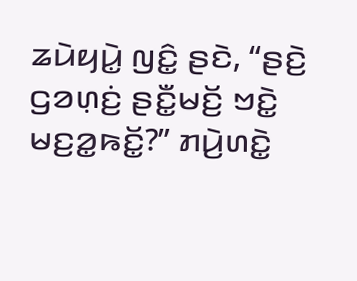ꤘꤣꤧꤟꤣꤧ꤭ ꤜꤢꤨ꤭ ꤔꤢꤧ, “ꤔꤢꤧ꤬ ꤞꤤꤛ꤫ꤢꤦ꤬ ꤔꤢꤪ꤭ꤗꤢꤩ꤬ ꤠꤢꤧ꤭ ꤗꤢ꤬ꤤ꤭ꤒꤢꤩ꤭?” ꤊꤣꤧ꤬ꤛꤢꤧ꤭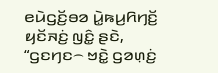ꤕꤣꤧꤞꤢꤩ꤬ꤋꤤ ꤣꤧ꤭ꤒꤣ꤬ꤖꤚꤢꤩ꤬ ꤟꤢꤩꤏꤢꤦ꤬ ꤜꤢꤨ꤭ ꤔꤢꤧ, “ꤞꤢꤚꤢ꤮ ꤠꤢꤧ꤭ ꤞꤤꤛ꤫ꤢꤦ꤬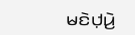ꤗꤢꤧꤓ꤫ꤣꤧ꤬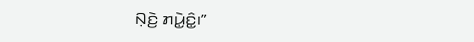ꤡ꤫ꤢꤧ꤬ ꤊꤣꤧ꤭ꤢꤨ꤭꤯”